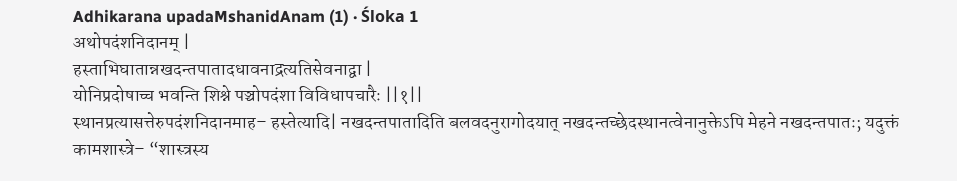Adhikarana upadaMshanidAnam (1) · Śloka 1
अथोपदंशनिदानम् |
हस्ताभिघातान्नखदन्तपातादधावनाद्रत्यतिसेवनाद्वा |
योनिप्रदोषाच्च भवन्ति शिश्ने पञ्चोपदंशा विविधापचारैः ||१||
स्थानप्रत्यासत्तेरुपदंशनिदानमाह– हस्तेत्यादि| नखदन्तपातादिति बलवदनुरागोदयात् नखदन्तच्छेदस्थानत्वेनानुक्तेऽपि मेहने नखदन्तपातः; यदुक्तं कामशास्त्रे– “शास्त्रस्य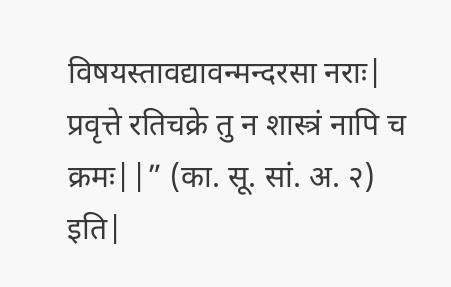विषयस्तावद्यावन्मन्दरसा नराः| प्रवृत्ते रतिचक्रे तु न शास्त्रं नापि च क्रमः||” (का. सू. सां. अ. २) इति|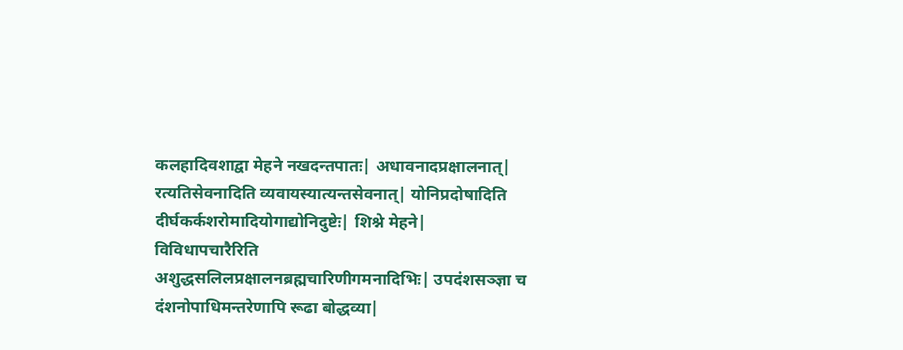कलहादिवशाद्वा मेहने नखदन्तपातः| अधावनादप्रक्षालनात्| रत्यतिसेवनादिति व्यवायस्यात्यन्तसेवनात्| योनिप्रदोषादिति दीर्घकर्कशरोमादियोगाद्योनिदुष्टेः| शिश्ने मेहने| विविधापचारैरिति अशुद्धसलिलप्रक्षालनब्रह्मचारिणीगमनादिभिः| उपदंशसञ्ज्ञा च दंशनोपाधिमन्तरेणापि रूढा बोद्धव्या|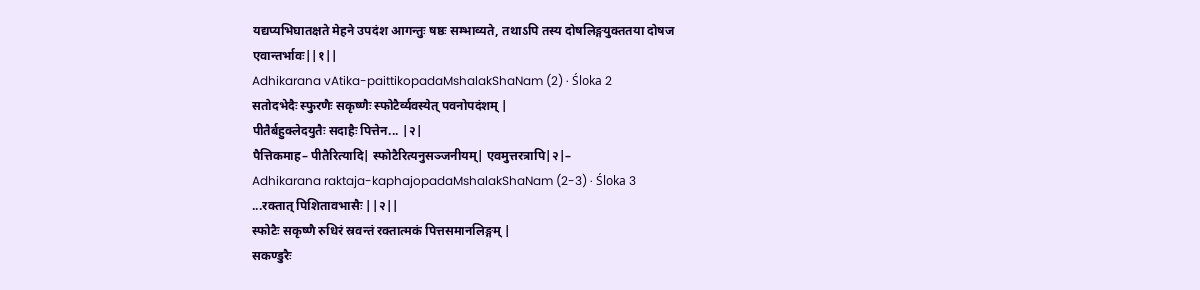यद्यप्यभिघातक्षते मेहने उपदंश आगन्तुः षष्ठः सम्भाव्यते, तथाऽपि तस्य दोषलिङ्गयुक्ततया दोषज एवान्तर्भावः||१||
Adhikarana vAtika-paittikopadaMshalakShaNam (2) · Śloka 2
सतोदभेदैः स्फुरणैः सकृष्णैः स्फोटैर्व्यवस्येत् पवनोपदंशम् |
पीतैर्बहुक्लेदयुतैः सदाहैः पित्तेन... |२|
पैत्तिकमाह– पीतैरित्यादि| स्फोटैरित्यनुसञ्जनीयम्| एवमुत्तरत्रापि|२|–
Adhikarana raktaja-kaphajopadaMshalakShaNam (2-3) · Śloka 3
...रक्तात् पिशितावभासैः ||२||
स्फोटैः सकृष्णै रुधिरं स्रवन्तं रक्तात्मकं पित्तसमानलिङ्गम् |
सकण्डुरैः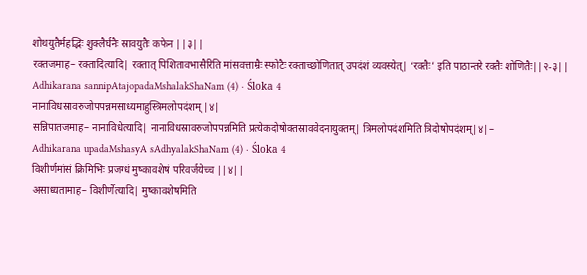शोथयुतैर्महद्भिः शुक्लैर्घनैः स्रावयुतैः कफेन ||३||
रक्तजमाह– रक्तादित्यादि| रक्तात् पिशितावभासैरिति मांसवत्ताम्रैः स्फोटैः रक्ताच्छोणितात् उपदंशं व्यवस्येत्| ‘रक्तैः’ इति पाठान्तरे रक्तैः शोणितैः||२-३||
Adhikarana sannipAtajopadaMshalakShaNam (4) · Śloka 4
नानाविधस्रावरुजोपपन्नमसाध्यमाहुस्त्रिमलोपदंशम् |४|
सन्निपातजमाह– नानाविधेत्यादि| नानाविधस्रावरुजोपपन्नमिति प्रत्येकदोषोक्तस्राववेदनायुक्तम्| त्रिमलोपदंशमिति त्रिदोषोपदंशम्|४|–
Adhikarana upadaMshasyA sAdhyalakShaNam (4) · Śloka 4
विशीर्णमांसं क्रिमिभिः प्रजग्धं मुष्कावशेषं परिवर्जयेच्च ||४||
असाध्यतामाह– विशीर्णेत्यादि| मुष्कावशेषमिति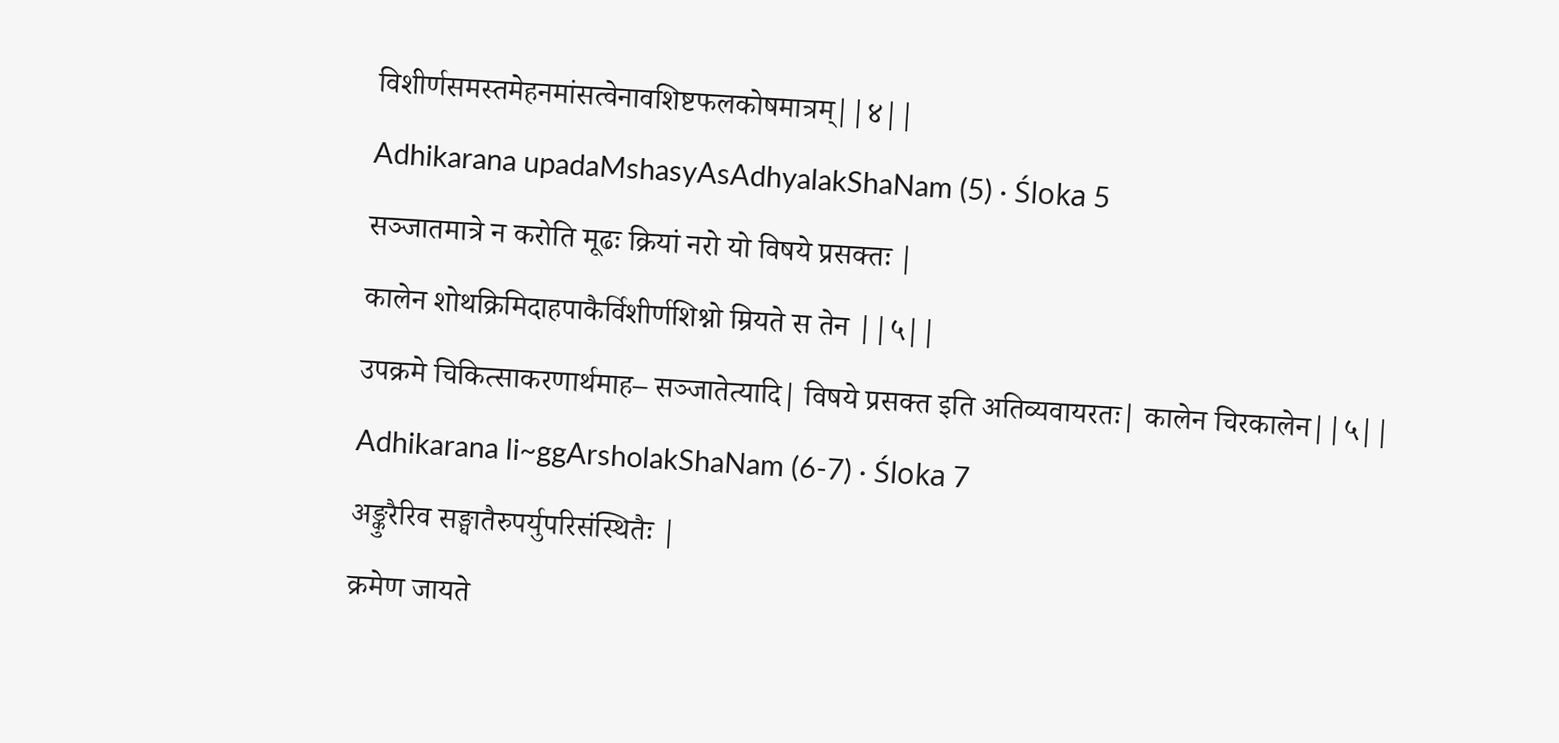विशीर्णसमस्तमेहनमांसत्वेनावशिष्टफलकोषमात्रम्||४||
Adhikarana upadaMshasyAsAdhyalakShaNam (5) · Śloka 5
सञ्जातमात्रे न करोति मूढः क्रियां नरो यो विषये प्रसक्तः |
कालेन शोथक्रिमिदाहपाकैर्विशीर्णशिश्नो म्रियते स तेन ||५||
उपक्रमे चिकित्साकरणार्थमाह– सञ्जातेत्यादि| विषये प्रसक्त इति अतिव्यवायरतः| कालेन चिरकालेन||५||
Adhikarana li~ggArsholakShaNam (6-7) · Śloka 7
अङ्कुरैरिव सङ्घातैरुपर्युपरिसंस्थितैः |
क्रमेण जायते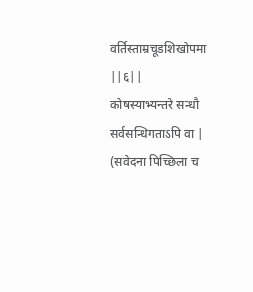वर्तिस्ताम्रचूडशिखोपमा ||६||
कोषस्याभ्यन्तरे सन्धौ सर्वसन्धिगताऽपि वा |
(सवेदना पिच्छिला च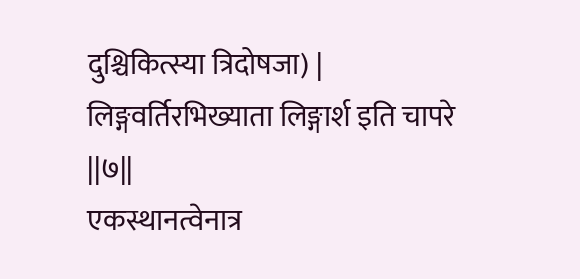दुश्चिकित्स्या त्रिदोषजा) |
लिङ्गवर्तिरभिख्याता लिङ्गार्श इति चापरे ||७||
एकस्थानत्वेनात्र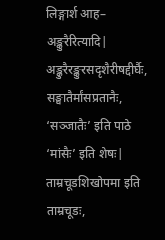लिङ्गार्श आह– अङ्कुरैरित्यादि| अङ्कुरैरङ्कुरसदृशैरीषद्दीर्घैः, सङ्घातैर्मांसप्रतानैः, ‘सञ्जातैः’ इति पाठे ‘मांसैः’ इति शेषः| ताम्रचूडशिखोपमा इति ताम्रचूडः,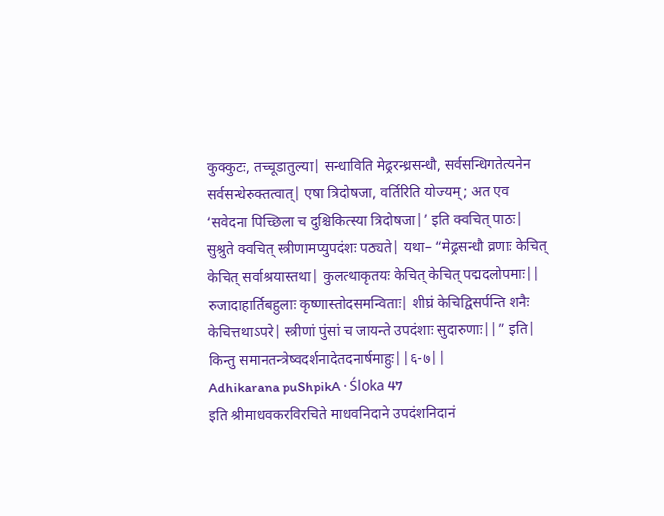कुक्कुटः, तच्चूडातुल्या| सन्धाविति मेढ्ररन्ध्रसन्धौ, सर्वसन्धिगतेत्यनेन सर्वसन्धेरुक्तत्वात्| एषा त्रिदोषजा, वर्तिरिति योज्यम्; अत एव ‘सवेदना पिच्छिला च दुश्चिकित्स्या त्रिदोषजा|’ इति क्वचित् पाठः| सुश्रुते क्वचित् स्त्रीणामप्युपदंशः पठ्यते| यथा– “मेढ्रसन्धौ व्रणाः केचित् केचित् सर्वाश्रयास्तथा| कुलत्थाकृतयः केचित् केचित् पद्मदलोपमाः|| रुजादाहार्तिबहुलाः कृष्णास्तोदसमन्विताः| शीघ्रं केचिद्विसर्पन्ति शनैः केचित्तथाऽपरे| स्त्रीणां पुंसां च जायन्ते उपदंशाः सुदारुणाः||” इति| किन्तु समानतन्त्रेष्वदर्शनादेतदनार्षमाहुः||६-७||
Adhikarana puShpikA · Śloka 47
इति श्रीमाधवकरविरचिते माधवनिदाने उपदंशनिदानं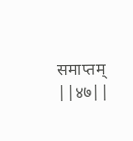समाप्तम् ||४७||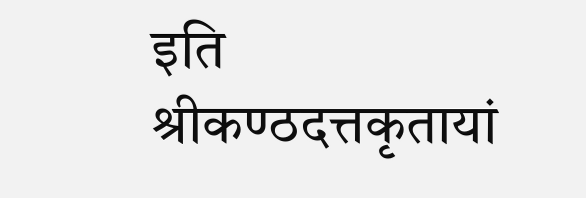इति श्रीकण्ठदत्तकृतायां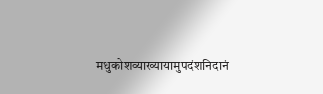मधुकोशव्याख्यायामुपदंशनिदानं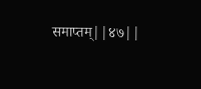समाप्तम्||४७||